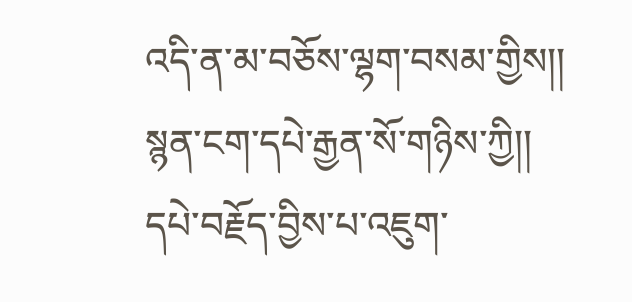འདི་ན་མ་བཅོས་ལྷག་བསམ་གྱིས།། སྙན་ངག་དཔེ་རྒྱན་སོ་གཉིས་ཀྱི།། དཔེ་བརྗོད་བྱིས་པ་འཇུག་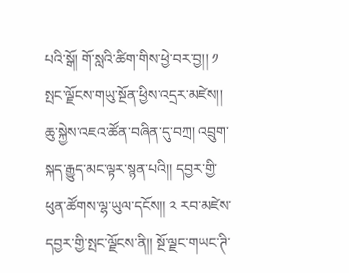པའི་སྒོ། གོ་སླའི་ཚིག་གིས་ཕྱེ་བར་བྱ།། ༡ སྤང་ལྗོངས་གཡུ་སྔོན་ཕྱིས་འདྲར་མཛེས།། ཆུ་སྐྱེས་འཇའ་ཚོན་བཞིན་དུ་བཀྲ། འབྲུག་སྐད་རྒྱུད་མང་ལྟར་སྙན་པའི།། དབྱར་གྱི་ཕུན་ཚོགས་ལྷ་ཡུལ་དངོས།། ༢ རབ་མཛེས་དབྱར་གྱི་སྤང་ལྗོངས་ནི།། སྔོ་ལྗང་གཡང་ཊི་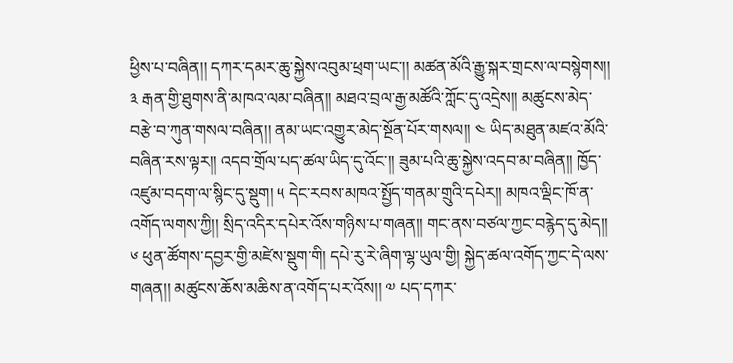ཕྱིས་པ་བཞིན།། དཀར་དམར་ཆུ་སྐྱེས་འབུམ་ཕྲག་ཡང་།། མཚན་མོའི་རྒྱུ་སྐར་གྲངས་ལ་བསྙེགས།། ༣ རྒན་གྱི་ཐུགས་ནི་མཁའ་ལམ་བཞིན།། མཐའ་བྲལ་རྒྱ་མཚོའི་ཀློང་དུ་འདྲེས།། མཚུངས་མེད་བརྩེ་བ་ཀུན་གསལ་བཞིན།། ནམ་ཡང་འགྱུར་མེད་སྔོན་པོར་གསལ།། ༤ ཡིད་མཐུན་མཛའ་མོའི་བཞིན་རས་ལྟར།། འདབ་གྲོལ་པད་ཚལ་ཡིད་དུ་འོང་།། ཟུམ་པའི་ཆུ་སྐྱེས་འདབ་མ་བཞིན།། ཁྱོད་འཛུམ་བདག་ལ་སྙིང་དུ་སྡུག། ༥ དེང་རབས་མཁའ་སྤྱོད་གནམ་གྲུའི་དཔེར།། མཁའ་ལྡིང་ཁོ་ན་འགོད་ལགས་ཀྱི།། སྲིད་འདིར་དཔེར་འོས་གཉིས་པ་གཞན།། གང་ནས་བཙལ་ཀྱང་བརྙེད་དུ་མེད།། ༦ ཕུན་ཚོགས་དབྱར་གྱི་མཛེས་སྡུག་གི། དཔེ་རུ་རེ་ཞིག་ལྷ་ཡུལ་གྱི། སྐྱེད་ཚལ་འགོད་ཀྱང་དེ་ལས་གཞན།། མཚུངས་ཆོས་མཆིས་ན་འགོད་པར་འོས།། ༧ པད་དཀར་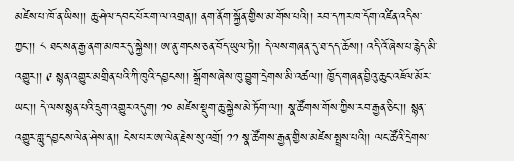མཛེས་པ་ཁོ་ན་ཡིས།། ཆུ་ཤེལ་དབང་པོར་ག་ལ་འགྲན།། ནག་ནོག་སྐྱོན་གྱིས་མ་གོས་པའི།། རབ་དཀར་ཁ་དོག་འཛིན་འདིས་ཀྱང་།། ༨ ཐང་སན་རྒྱ་ནག་མཁར་དུ་སྐྱེས།། ཨ་ནུ་གངས་ཅན་བོད་ཡུལ་ཏེ།། དེ་ལས་གཞན་དུ་ཐ་དད་ཆོས།། འདི་འོ་ཞེས་པ་རྙེད་མི་འགྱུར།། ༩ སྙན་འགྱུར་མགྲིན་པའི་ཀི་ཁུའི་དབྱངས།། སྒྲོགས་ཞེས་ཁུ་བྱུག་དྲེགས་མི་འཚལ།། ཁྱོད་གཞན་བྱིའུ་ཆུང་འཇོལ་མོར་ཡང་།། དེ་ལས་སྙན་པའི་དྲུག་འགྱུར་འདུག། ༡༠ མཛེས་སྡུག་ཆུ་སྐྱེས་མེ་ཏོག་ལ།། སྣ་ཚོགས་གོས་ཀྱིས་རབ་རྒྱན་ཅིང་།། སྙན་འགྱུར་གླུ་དབྱངས་ལེན་ཤེས་ན།། ངེས་པར་ཨ་ལེན་རྗེས་སུ་འགྲོ། ༡༡ སྣ་ཚོགས་རྒྱན་གྱིས་མཛེས་སྤྲས་པའི།། ལང་ཚོའི་དྲེགས་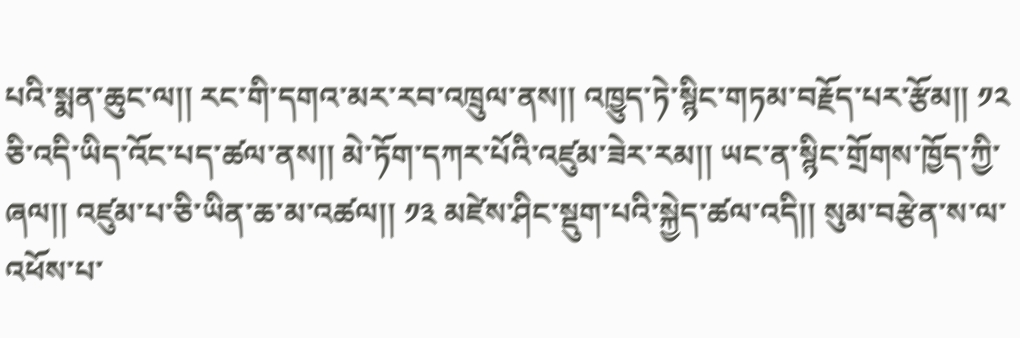པའི་སྨན་ཆུང་ལ།། རང་གི་དགའ་མར་རབ་འཁྲུལ་ནས།། འཁྱུད་ཏེ་སྙིང་གཏམ་བརྗོད་པར་རྩོམ།། ༡༢ ཅི་འདི་ཡིད་འོང་པད་ཚལ་ནས།། མེ་ཏོག་དཀར་པོའི་འཛུམ་ཟེར་རམ།། ཡང་ན་སྙིང་གྲོགས་ཁྱོད་ཀྱི་ཞལ།། འཛུམ་པ་ཅི་ཡིན་ཆ་མ་འཚལ།། ༡༣ མཛེས་ཤིང་སྡུག་པའི་སྐྱེད་ཚལ་འདི།། སུམ་བརྩེན་ས་ལ་འཕོས་པ་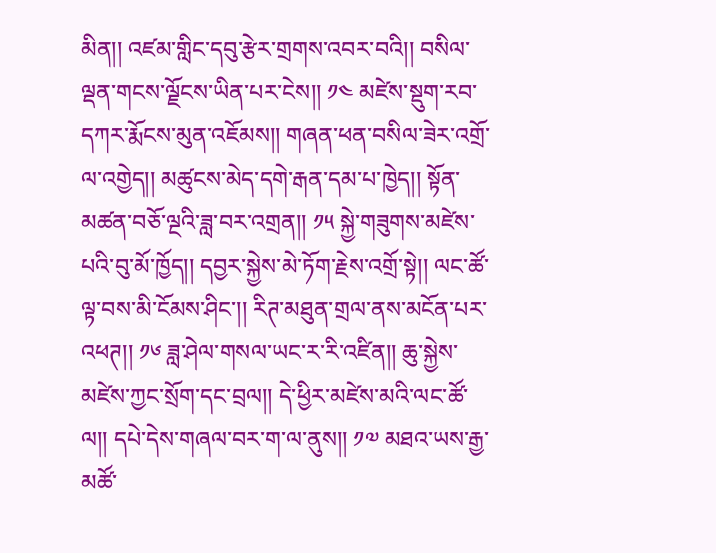མིན།། འཛམ་གླིང་དབུ་རྩེར་གྲགས་འབར་བའི།། བསིལ་ལྡན་གངས་ལྗོངས་ཡིན་པར་ངེས།། ༡༤ མཛེས་སྡུག་རབ་དཀར་རྨོངས་མུན་འཇོམས།། གཞན་ཕན་བསིལ་ཟེར་འགྲོ་ལ་འགྱེད།། མཚུངས་མེད་དགེ་རྒན་དམ་པ་ཁྱེད།། སྟོན་མཚན་བཅོ་ལྔའི་ཟླ་བར་འགྲན།། ༡༥ སྐྱེ་གཟུགས་མཛེས་པའི་བུ་མོ་ཁྱོད།། དབྱར་སྐྱེས་མེ་ཏོག་རྗེས་འགྲོ་སྟེ།། ལང་ཚོ་ལྟ་བས་མི་ངོམས་ཤིང་།། རིཊ་མཐུན་གྲལ་ནས་མངོན་པར་འཕཊ།། ༡༦ ཟླ་ཤེལ་གསལ་ཡང་ར་རི་འཛིན།། ཆུ་སྐྱེས་མཛེས་ཀྱང་སྲོག་དང་བྲལ།། དེ་ཕྱིར་མཛེས་མའི་ལང་ཚོ་ལ།། དཔེ་དེས་གཞལ་བར་ག་ལ་ནུས།། ༡༧ མཐའ་ཡས་རྒྱ་མཚོ་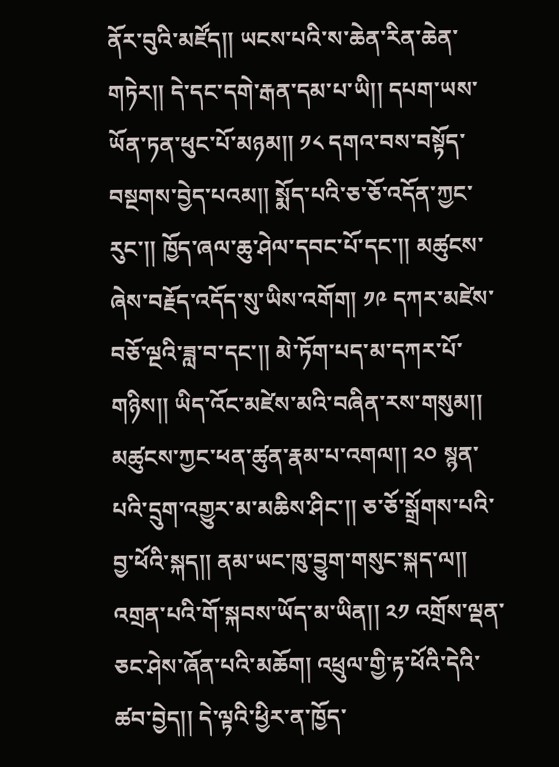ནོར་བུའི་མཛོད།། ཡངས་པའི་ས་ཆེན་རིན་ཆེན་གཏེར།། དེ་དང་དགེ་རྒན་དམ་པ་ཡི།། དཔག་ཡས་ཡོན་ཏན་ཕུང་པོ་མཉམ།། ༡༨ དགའ་བས་བསྟོད་བསྔགས་བྱེད་པའམ།། སྨོད་པའི་ཅ་ཅོ་འདོན་ཀྱང་རུང་།། ཁྱོད་ཞལ་ཆུ་ཤེལ་དབང་པོ་དང་།། མཚུངས་ཞེས་བརྗོད་འདོད་སུ་ཡིས་འགོག། ༡༩ དཀར་མཛེས་བཅོ་ལྔའི་ཟླ་བ་དང་།། མེ་ཏོག་པད་མ་དཀར་པོ་གཉིས།། ཡིད་འོང་མཛེས་མའི་བཞིན་རས་གསུམ།། མཚུངས་ཀྱང་ཕན་ཚུན་རྣམ་པ་འགལ།། ༢༠ སྙན་པའི་དྲུག་འགྱུར་མ་མཆིས་ཤིང་།། ཅ་ཅོ་སྒྲོགས་པའི་བྱ་ཕོའི་སྐད།། ནམ་ཡང་ཁུ་བྱུག་གསུང་སྐད་ལ།། འགྲན་པའི་གོ་སྐབས་ཡོད་མ་ཡིན།། ༢༡ འགྲོས་ལྡན་ཅང་ཤེས་ཞོན་པའི་མཆོག། འཕྲུལ་གྱི་རྟ་ཕོའི་དེའི་ཚབ་བྱེད།། དེ་ལྟའི་ཕྱིར་ན་ཁྱོད་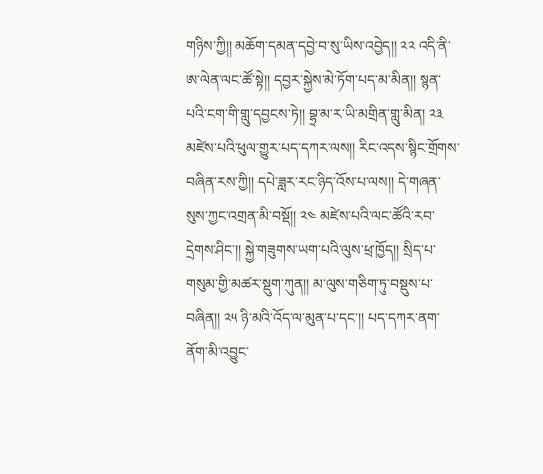གཉིས་ཀྱི།། མཆོག་དམན་དབྱེ་བ་སུ་ཡིས་འབྱེད།། ༢༢ འདི་ནི་ཨ་ལེན་ལང་ཚོ་སྟེ།། དབྱར་སྐྱེས་མེ་ཏོག་པད་མ་མིན།། སྙན་པའི་ངག་གི་གླུ་དབྱངས་ཏེ།། བྷྲ་མ་ར་ཡི་མགྲིན་གླུ་མིན། ༢༣ མཛེས་པའི་ཕུལ་གྱུར་པད་དཀར་ལས།། རིང་འདས་སྙིང་གྲོགས་བཞིན་རས་ཀྱི།། དཔེ་ཟླར་རང་ཉིད་འོས་པ་ལས།། དེ་གཞན་སུས་ཀྱང་འགྲན་མི་བསྡོ།། ༢༤ མཛེས་པའི་ལང་ཚོའི་རབ་དྲེགས་ཤིང་།། སྐྱེ་གཟུགས་ཡག་པའི་ལུས་ཕྲ་ཁྱོད།། སྲིད་པ་གསུམ་གྱི་མཚར་སྡུག་ཀུན།། མ་ལུས་གཅིག་ཏུ་བསྡུས་པ་བཞིན།། ༢༥ ཉི་མའི་འོད་ལ་མུན་པ་དང་།། པད་དཀར་ནག་ནོག་མི་འབྱུང་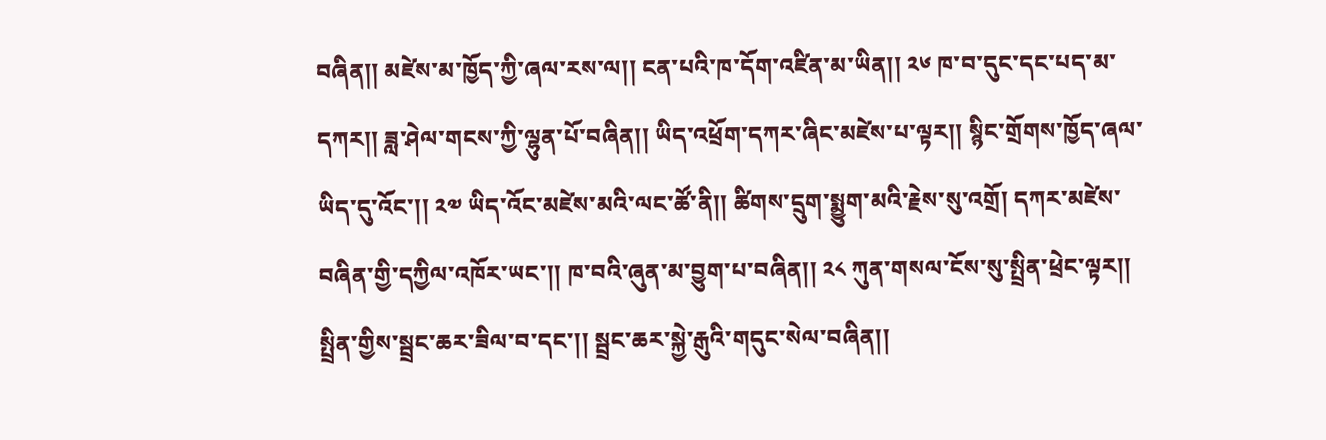བཞིན།། མཛེས་མ་ཁྱོད་ཀྱི་ཞལ་རས་ལ།། ངན་པའི་ཁ་དོག་འཛིན་མ་ཡིན།། ༢༦ ཁ་བ་དུང་དང་པད་མ་དཀར།། ཟླ་ཤེལ་གངས་ཀྱི་ལྷུན་པོ་བཞིན།། ཡིད་འཕྲོག་དཀར་ཞིང་མཛེས་པ་ལྟར།། སྙིང་གྲོགས་ཁྱོད་ཞལ་ཡིད་དུ་འོང་།། ༢༧ ཡིད་འོང་མཛེས་མའི་ལང་ཚོ་ནི།། ཚིགས་དྲུག་སྨྱུག་མའི་རྗེས་སུ་འགྲོ། དཀར་མཛེས་བཞིན་གྱི་དཀྱིལ་འཁོར་ཡང་།། ཁ་བའི་ཞུན་མ་བྱུག་པ་བཞིན།། ༢༨ ཀུན་གསལ་ངོས་སུ་སྤྲིན་ཕྲེང་ལྟར།། སྤྲིན་གྱིས་སྦྲང་ཆར་ཟིལ་བ་དང་།། སྦྲང་ཆར་སྐྱེ་རྒུའི་གདུང་སེལ་བཞིན།།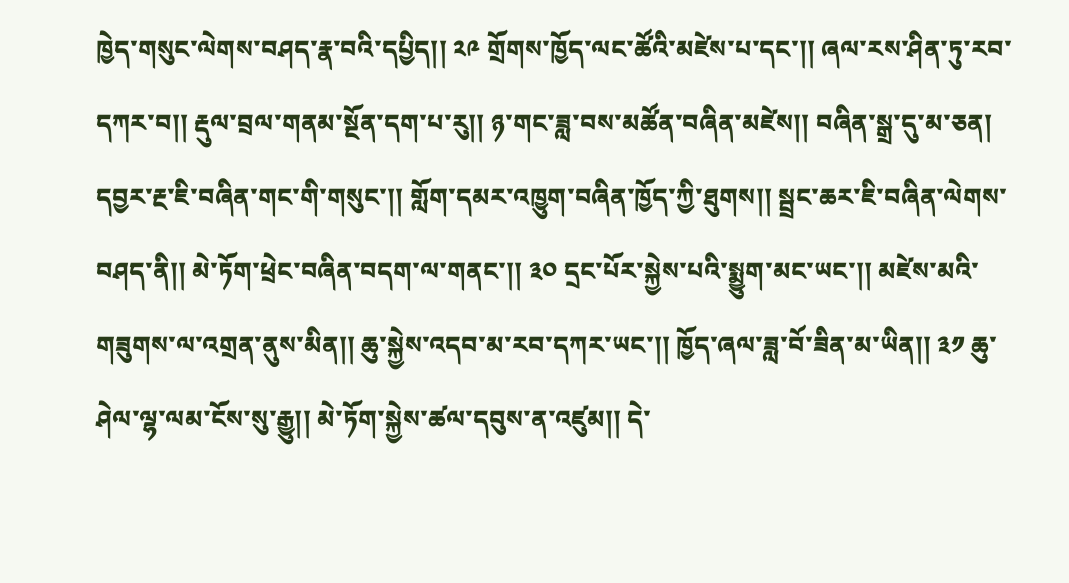ཁྱེད་གསུང་ལེགས་བཤད་རྣ་བའི་དཔྱིད།། ༢༩ གྲོགས་ཁྱོད་ལང་ཚོའི་མཛེས་པ་དང་།། ཞལ་རས་ཤིན་ཏུ་རབ་དཀར་བ།། རྡུལ་བྲལ་གནམ་སྔོན་དག་པ་རུ།། ཉ་གང་ཟླ་བས་མཚོན་བཞིན་མཛེས།། བཞིན་སྒྲ་དུ་མ་ཅན། དབྱར་རྔ་ཇི་བཞིན་གང་གི་གསུང་།། གློག་དམར་འཁྱུག་བཞིན་ཁྱོད་ཀྱི་ཐུགས།། སྦྲང་ཆར་ཇི་བཞིན་ལེགས་བཤད་ནི།། མེ་ཏོག་ཕྲེང་བཞིན་བདག་ལ་གནང་།། ༣༠ དྲང་པོར་སྐྱེས་པའི་སྨྱུག་མང་ཡང་།། མཛེས་མའི་གཟུགས་ལ་འགྲན་ནུས་མིན།། ཆུ་སྐྱེས་འདབ་མ་རབ་དཀར་ཡང་།། ཁྱོད་ཞལ་ཟླ་བོ་ཟིན་མ་ཡིན།། ༣༡ ཆུ་ཤེལ་ལྷ་ལམ་ངོས་སུ་རྒྱུ།། མེ་ཏོག་སྐྱེས་ཚལ་དབུས་ན་འཛུམ།། དེ་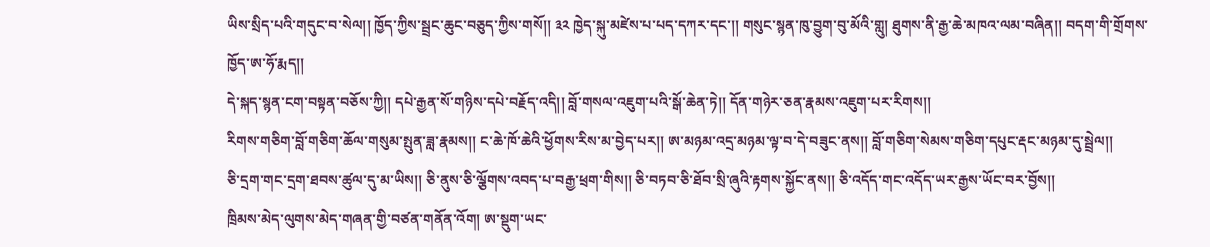ཡིས་སྲིད་པའི་གདུང་བ་སེལ།། ཁྱོད་ཀྱིས་སྦྲང་ཆུང་བཅུད་ཀྱིས་གསོ།། ༣༢ ཁྱེད་སྐུ་མཛེས་པ་པད་དཀར་དང་།། གསུང་སྙན་ཁུ་བྱུག་བུ་མོའི་གླུ། ཐུགས་ནི་རྒྱ་ཆེ་མཁའ་ལམ་བཞིན།། བདག་གི་གྲོགས་ཁྱོད་ཨ་ཧོ་རྨད།།
དེ་སྐད་སྙན་ངག་བསྟན་བཅོས་ཀྱི།། དཔེ་རྒྱན་སོ་གཉིས་དཔེ་བརྗོད་འདི།། བློ་གསལ་འཇུག་པའི་སྒོ་ཆེན་ཏེ།། དོན་གཉེར་ཅན་རྣམས་འཇུག་པར་རིགས།།
རིགས་གཅིག་བློ་གཅིག་ཆོལ་གསུམ་སྤུན་ཟླ་རྣམས།། ང་ཆེ་ཁོ་ཆེའི་ཕྱོགས་རིས་མ་བྱེད་པར།། ཨ་མཉམ་འདྲ་མཉམ་ལྟ་བ་དེ་བཟུང་ནས།། བློ་གཅིག་སེམས་གཅིག་དཔུང་རྡང་མཉམ་དུ་སྦྲེལ།།
ཅི་དྲག་གང་དྲག་ཐབས་ཚུལ་དུ་མ་ཡིས།། ཅི་ནུས་ཅི་ལྕོགས་འབད་པ་བརྒྱ་ཕྲག་གིས།། ཅི་བཏབ་ཅི་ཐོབ་སྲི་ཞུའི་རྟགས་སྐྱོང་ནས།། ཅི་འདོད་གང་འདོད་ཡར་རྒྱས་ཡོང་བར་བྱོས།།
ཁྲིམས་མེད་ལུགས་མེད་གཞན་གྱི་བཙན་གནོན་འོག། ཨ་སྡུག་ཡང་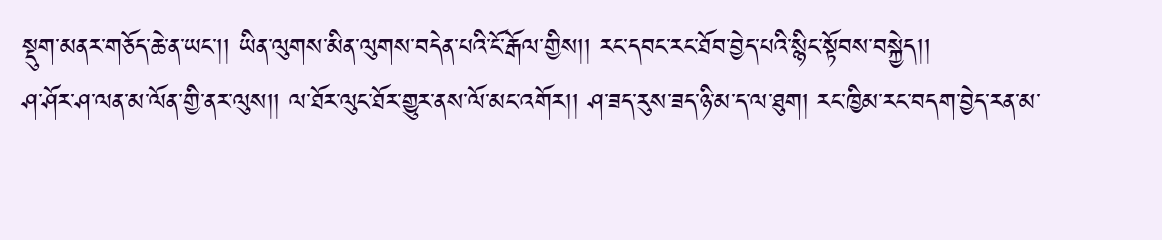སྡུག་མནར་གཅོད་ཆེ་ན་ཡང་།། ཡིན་ལུགས་མིན་ལུགས་བདེན་པའི་ངོ་རྒོལ་གྱིས།། རང་དབང་རང་ཐོབ་བྱེད་པའི་སྙིང་སྟོབས་བསྐྱེད།།
ཤ་ཤོར་ཤ་ལན་མ་ལོན་གྱི་ནར་ལུས།། ལ་ཐོར་ལུང་ཐོར་གྱུར་ནས་ལོ་མང་འགོར།། ཤ་ཟད་རུས་ཟད་ཉི་མ་ད་ལ་ཐུག། རང་ཁྱིམ་རང་བདག་བྱེད་རན་མ་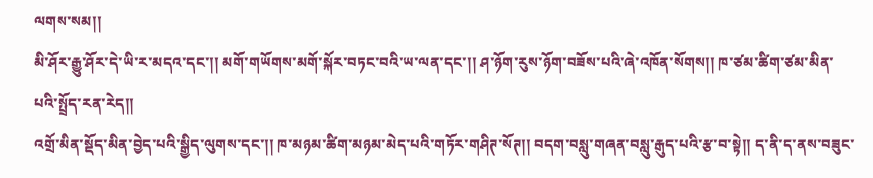ལགས་སམ།།
མི་ཤོར་རྒྱུ་ཤོར་དེ་ཡི་ར་མདའ་དང་།། མགོ་གཡོགས་མགོ་སྐོར་བཏང་བའི་ཡ་ལན་དང་།། ཤ་ཉོག་རུས་ཉོག་བཟོས་པའི་ཞེ་འཁོན་སོགས།། ཁ་ཙམ་ཚིག་ཙམ་མིན་པའི་སྤྲོད་རན་རེད།།
འགྲོ་མིན་སྡོད་མིན་བྱེད་པའི་སྒྱིད་ལུགས་དང་།། ཁ་མཉམ་ཚིག་མཉམ་མེད་པའི་གཏོར་གཤིཊ་སོཊ།། བདག་བསླུ་གཞན་བསླུ་རྒུད་པའི་རྩ་བ་སྟེ།། ད་ནི་ད་ནས་བཟུང་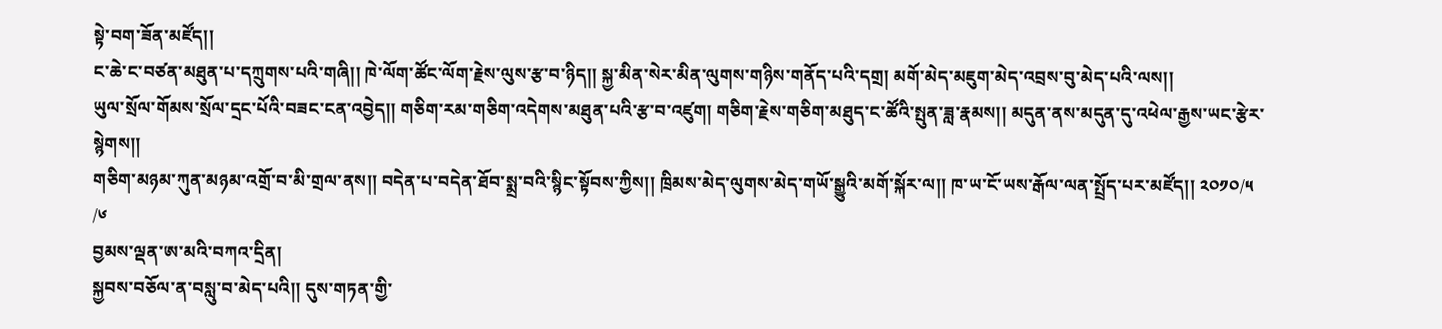སྟེ་བག་ཟོན་མཛོད།།
ང་ཆེ་ང་བཙན་མཐུན་པ་དཀྲུགས་པའི་གཞི།། ཁེ་ལོག་ཚོང་ལོག་རྗེས་ལུས་རྩ་བ་ཉིད།། སྐྱ་མིན་སེར་མིན་ལུགས་གཉིས་གནོད་པའི་དགྲ། མགོ་མེད་མཇུག་མེད་འབྲས་བུ་མེད་པའི་ལས།།
ཡུལ་སྲོལ་གོམས་སྲོལ་དྲང་པོའི་བཟང་ངན་འབྱེད།། གཅིག་རམ་གཅིག་འདེགས་མཐུན་པའི་རྩ་བ་འཛུག། གཅིག་རྗེས་གཅིག་མཐུད་ང་ཚོའི་སྤུན་ཟླ་རྣམས།། མདུན་ནས་མདུན་དུ་འཕེལ་རྒྱས་ཡང་རྩེར་སྙེགས།།
གཅིག་མཉམ་ཀུན་མཉམ་འགྲོ་བ་མི་གྲལ་ནས།། བདེན་པ་བདེན་ཐོབ་སྨྲ་བའི་སྙིང་སྟོབས་ཀྱིས།། ཁྲིམས་མེད་ལུགས་མེད་གཡོ་སྒྱུའི་མགོ་སྐོར་ལ།། ཁ་ཡ་ངོ་ཡས་རྒོལ་ལན་སྤྲོད་པར་མཛོད།། ༢༠༡༠/༥ /༦
བྱམས་ལྡན་ཨ་མའི་བཀའ་དྲིན།
སྐྱབས་བཅོལ་ན་བསླུ་བ་མེད་པའི།། དུས་གཏན་གྱི་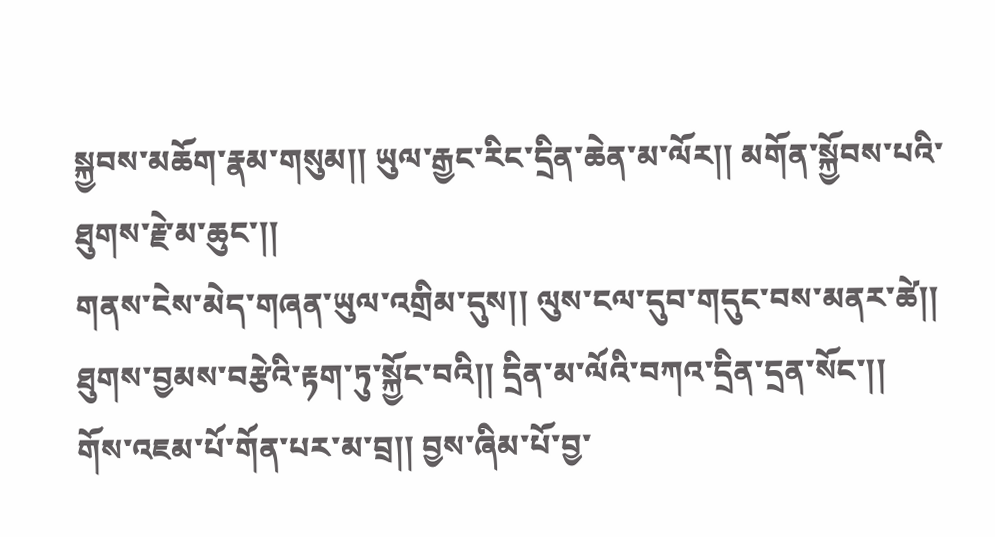སྐྱབས་མཆོག་རྣམ་གསུམ།། ཡུལ་རྒྱང་རིང་དྲིན་ཆེན་མ་ལོར།། མགོན་སྐྱོབས་པའི་ཐུགས་རྗེ་མ་ཆུང་།།
གནས་ངེས་མེད་གཞན་ཡུལ་འགྲིམ་དུས།། ལུས་ངལ་དུབ་གདུང་བས་མནར་ཚེ།། ཐུགས་བྱམས་བརྩེའི་རྟག་ཏུ་སྐྱོང་བའི།། དྲིན་མ་ལོའི་བཀའ་དྲིན་དྲན་སོང་།།
གོས་འཇམ་པོ་གོན་པར་མ་བྲ།། བྱས་ཞིམ་པོ་བྱ་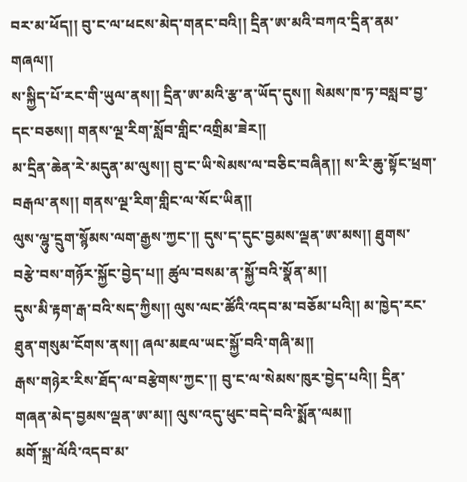བར་མ་ཕོད།། བུ་ང་ལ་ཕངས་མེད་གནང་བའི།། དྲིན་ཨ་མའི་བཀའ་དྲིན་ནམ་གཞལ།།
ས་སྐྱིད་པོ་རང་གི་ཡུལ་ནས།། དྲིན་ཨ་མའི་རྩ་ན་ཡོད་དུས།། སེམས་ཁ་ཏ་བསླབ་བྱ་དང་བཅས།། གནས་ལྔ་རིག་སློབ་གླིང་འགྲིམ་ཟེར།།
མ་དྲིན་ཆེན་རེ་མདུན་མ་ལུས།། བུ་ང་ཡི་སེམས་ལ་བཅིང་བཞིན།། ས་རི་ཆུ་སྟོང་ཕྲག་བརྒལ་ནས།། གནས་ལྔ་རིག་གླིང་ལ་སོང་ཡིན།།
ལུས་ལྷུ་དྲུག་སྙོམས་ལག་རྒྱས་ཀྱང་།། དུས་ད་དུང་བྱམས་ལྡན་ཨ་མས།། ཐུགས་བརྩེ་བས་གཉོར་སྐྱོང་བྱེད་པ།། ཚུལ་བསམ་ན་སྐྱོ་བའི་སྣོན་མ།།
དུས་མི་རྟག་རྒ་བའི་སད་ཀྱིས།། ལུས་ལང་ཚོའི་འདབ་མ་བཅོམ་པའི།། མ་ཁྱེད་རང་ཐུན་གསུམ་ངོགས་ནས།། ཞལ་མཇལ་ཡང་སྐྱོ་བའི་གཞི་མ།།
རྒས་གཉེར་རིས་ཐོད་ལ་བརྩེགས་ཀྱང་།། བུ་ང་ལ་སེམས་ཁུར་བྱེད་པའི།། དྲིན་གཞན་མེད་བྱམས་ལྡན་ཨ་མ།། ལུས་འདུ་ཕུང་བདེ་བའི་སྨོན་ལམ།།
མགོ་སྐྲ་ལོའི་འདབ་མ་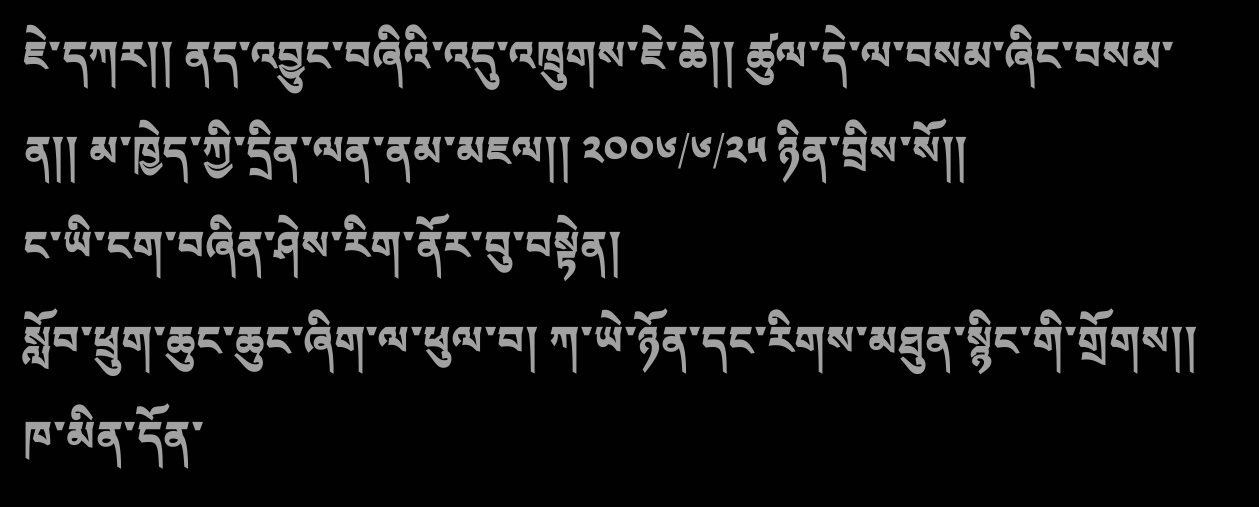ཇེ་དཀར།། ནད་འབྱུང་བཞིའི་འདུ་འཁྲུགས་ཇེ་ཆེ།། ཚུལ་དེ་ལ་བསམ་ཞིང་བསམ་ན།། མ་ཁྱེད་ཀྱི་དྲིན་ལན་ནམ་མཇལ།། ༢༠༠༦/༦/༢༥ ཉིན་བྲིས་སོ།།
ང་ཡི་ངག་བཞིན་ཤེས་རིག་ནོར་བུ་བསྟེན།
སློབ་ཕྲུག་ཆུང་ཆུང་ཞིག་ལ་ཕུལ་བ། ཀ་ཡེ་ཉོན་དང་རིགས་མཐུན་སྙིང་གི་གྲོགས།། ཁ་མིན་དོན་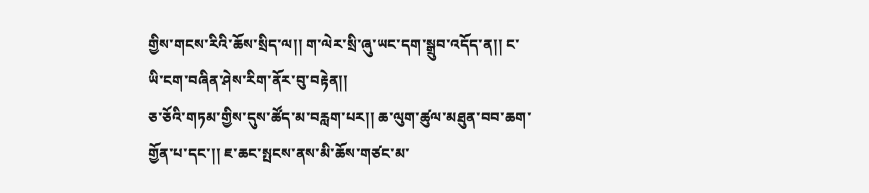གྱིས་གངས་རིའི་ཆོས་སྲིད་ལ།། ག་ལེར་སྲི་ཞུ་ཡང་དག་སྒྲུབ་འདོད་ན།། ང་ཡི་ངག་བཞིན་ཤེས་རིག་ནོར་བུ་བརྟེན།།
ཅ་ཅོའི་གཏམ་གྱིས་དུས་ཚོད་མ་བརླག་པར།། ཆ་ལུག་ཚུལ་མཐུན་བབ་ཆག་གྱོན་པ་དང་།། ཇ་ཆང་སྤངས་ནས་མི་ཆོས་གཙང་མ་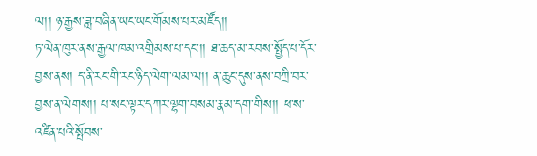ལ།། ཉ་རྒྱས་ཟླ་བཞིན་ཡང་ཡང་གོམས་པར་མཛོད།།
ཏ་ལེན་ཁུར་ནས་རྒྱལ་ཁམ་འགྲིམས་པ་དང་།། ཐ་ཆད་མ་རབས་སྤྱོད་པ་དོར་བྱས་ནས། ད་ནི་རང་གི་རང་ཉིད་ལེག་ལམ་ལ།། ན་ཆུང་དུས་ནས་བཀྲི་བར་བྱས་ན་ལེགས།། པ་སང་ལྟར་དཀར་ལྷག་བསམ་རྣམ་དག་གིས།། ཕ་ས་འཛིན་པའི་སྤོབས་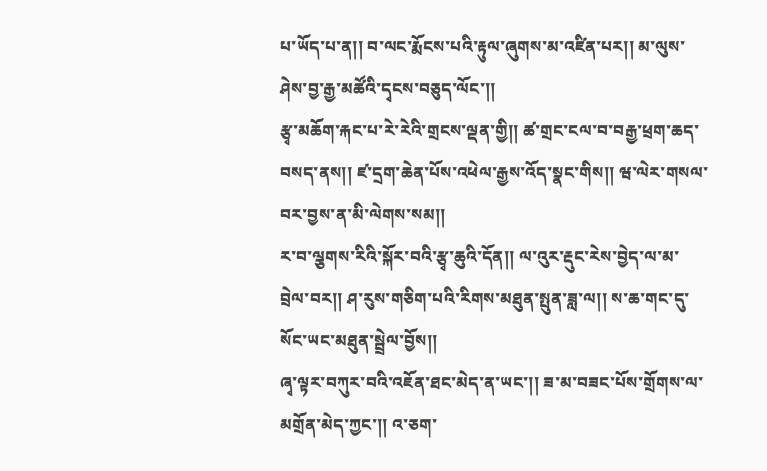པ་ཡོད་པ་ན།། བ་ལང་རྨོངས་པའི་རྟུལ་ཞུགས་མ་འཛིན་པར།། མ་ལུས་ཤེས་བྱ་རྒྱ་མཚོའི་དྭངས་བཅུད་ལོང་།།
རྩྭ་མཆོག་རྐང་པ་རེ་རེའི་གྲངས་ལྡན་གྱི།། ཚ་གྲང་ངལ་བ་བརྒྱ་ཕྲག་ཆད་བསད་ནས།། ཛ་དྲག་ཆེན་པོས་འཕེལ་རྒྱས་འོད་སྣང་གིས།། ཝ་ལེར་གསལ་བར་བྱས་ན་མི་ལེགས་སམ།།
ར་བ་ལྕགས་རིའི་སྐོར་བའི་རྩྭ་ཆུའི་དོན།། ལ་འུར་རྡུང་རེས་བྱེད་ལ་མ་བྲེལ་བར།། ཤ་རུས་གཅིག་པའི་རིགས་མཐུན་སྤུན་ཟླ་ལ།། ས་ཆ་གང་དུ་སོང་ཡང་མཐུན་སྦྲེལ་བྱོས།།
ཞྭ་ལྟར་བཀུར་བའི་འཇོན་ཐང་མེད་ན་ཡང་།། ཟ་མ་བཟང་པོས་གྲོགས་ལ་མགྲོན་མེད་ཀྱང་།། འ་ཅག་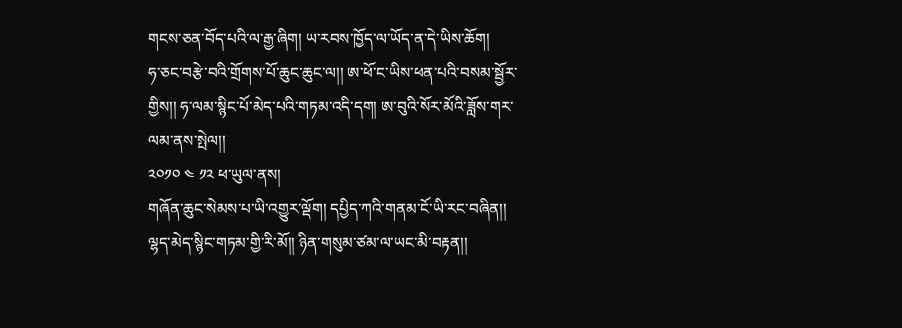གངས་ཅན་བོད་པའི་ལ་རྒྱ་ཞིག། ཡ་རབས་ཁྱོད་ལ་ཡོད་ན་དེ་ཡིས་ཆོག།
ཧ་ཅང་བརྩེ་བའི་གྲོགས་པོ་ཆུང་ཆུང་ལ།། ཨ་ཕོ་ང་ཡིས་ཕན་པའི་བསམ་སྦྱོར་གྱིས།། ཧ་ལམ་སྙིང་པོ་མེད་པའི་གཏམ་འདི་དག། ཨ་བུའི་སོར་མོའི་ཟློས་གར་ལམ་ནས་སྤེལ།།
༢༠༡༠ ༤ ༡༢ ཕ་ཡུལ་ནས།
གཞོན་ཆུང་སེམས་པ་ཡི་འགྱུར་ལྡོག། དཔྱིད་ཀའི་གནམ་ངོ་ཡི་རང་བཞིན།། ལྷད་མེད་སྙིང་གཏམ་གྱི་རི་མོ།། ཉིན་གསུམ་ཙམ་ལ་ཡང་མི་བརྟན།།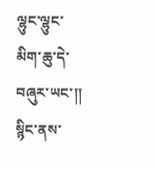ལྷུང་ལྷུང་མིག་ཆུ་དེ་བཞུར་ཡང་།། སྙིང་ནས་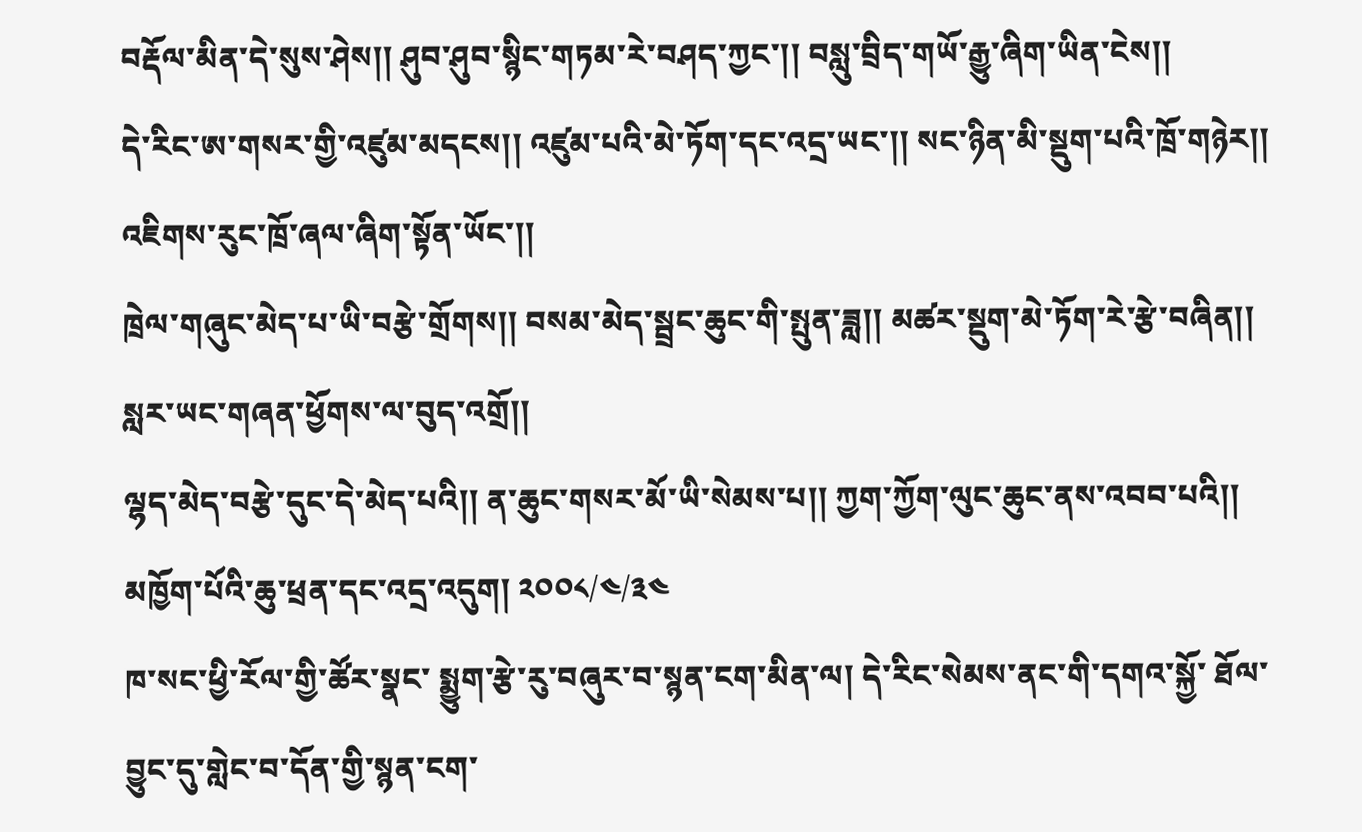བརྡོལ་མིན་དེ་སུས་ཤེས།། ཤུབ་ཤུབ་སྙིང་གཏམ་རེ་བཤད་ཀྱང་།། བསླུ་བྲིད་གཡོ་རྒྱུ་ཞིག་ཡིན་ངེས།།
དེ་རིང་ཨ་གསར་གྱི་འཛུམ་མདངས།། འཛུམ་པའི་མེ་ཏོག་དང་འདྲ་ཡང་།། སང་ཉིན་མི་སྡུག་པའི་ཁྲོ་གཉེར།། འཇིགས་རུང་ཁྲོ་ཞལ་ཞིག་སྟོན་ཡོང་།།
ཁྲེལ་གཞུང་མེད་པ་ཡི་བརྩེ་གྲོགས།། བསམ་མེད་སྦྲང་ཆུང་གི་སྤུན་ཟླ།། མཚར་སྡུག་མེ་ཏོག་རེ་རྩེ་བཞིན།། སླར་ཡང་གཞན་ཕྱོགས་ལ་བུད་འགྲོ།།
ལྷད་མེད་བརྩེ་དུང་དེ་མེད་པའི།། ན་ཆུང་གསར་མོ་ཡི་སེམས་པ།། ཀྱག་ཀྱོག་ལུང་ཆུང་ནས་འབབ་པའི།། མཁྱོག་པོའི་ཆུ་ཕྲན་དང་འདྲ་འདུག། ༢༠༠༨/༤/༣༤
ཁ་སང་ཕྱི་རོལ་གྱི་ཚོར་སྣང་ སྨྱུག་རྩེ་རུ་བཞུར་བ་སྙན་ངག་མིན་ལ། དེ་རིང་སེམས་ནང་གི་དགའ་སྐྱོ་ ཐོལ་བྱུང་དུ་གླེང་བ་དོན་གྱི་སྙན་ངག་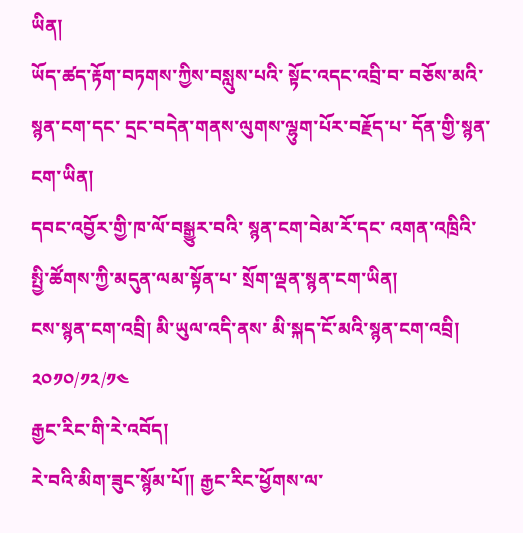ཡིན།
ཡོད་ཚད་རྟོག་བཏགས་ཀྱིས་བསླུས་པའི་ སྟོང་འདང་འབྲི་བ་ བཅོས་མའི་སྙན་ངག་དང་ དྲང་བདེན་གནས་ལུགས་ལྷུག་པོར་བརྗོད་པ་ དོན་གྱི་སྙན་ངག་ཡིན།
དབང་འབྱོར་གྱི་ཁ་ལོ་བསྒྱུར་བའི་ སྙན་ངག་བེམ་རོ་དང་ འགན་འཁྲིའི་སྤྱི་ཚོགས་ཀྱི་མདུན་ལམ་སྟོན་པ་ སྲོག་ལྡན་སྙན་ངག་ཡིན།
ངས་སྙན་ངག་འབྲི། མི་ཡུལ་འདི་ནས་ མི་སྐད་ངོ་མའི་སྙན་ངག་འབྲི། ༢༠༡༠/༡༢/༡༤
རྒྱང་རིང་གི་རེ་འབོད།
རེ་བའི་མིག་ཟུང་སྙོམ་པོ།། རྒྱང་རིང་ཕྱོགས་ལ་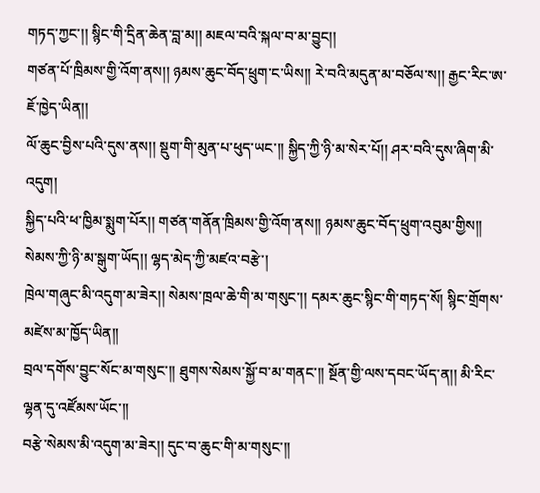གཏད་ཀྱང་།། སྙིང་གི་དྲིན་ཆེན་བླ་མ།། མཇལ་བའི་སྐལ་བ་མ་བྱུང།།
གཙན་པོ་ཁྲིམས་གྱི་འོག་ནས།། ཉམས་ཆུང་བོད་ཕྲུག་ང་ཡིས།། རེ་བའི་མདུན་མ་བཅོལ་ས།། རྒྱང་རིང་ཨ་ཇོ་ཁྱེད་ཡིན།།
ལོ་ཆུང་བྱིས་པའི་དུས་ནས།། སྡུག་གི་མུན་པ་ཕུད་ཡང་།། སྐྱིད་ཀྱི་ཉི་མ་སེར་པོ།། ཤར་བའི་དུས་ཞིག་མི་འདུག།
སྐྱིད་པའི་ཕ་ཁྱིམ་སྨུག་པོར།། གཙན་གནོན་ཁྲིམས་གྱི་འོག་ནས།། ཉམས་ཆུང་བོད་ཕྲུག་འབུམ་གྱིས།། སེམས་ཀྱི་ཉི་མ་སྒུག་ཡོད།། ལྷད་མེད་ཀྱི་མཛའ་བརྩེ་།
ཁྲེལ་གཞུང་མི་འདུག་མ་ཟེར།། སེམས་ཁྲལ་ཆེ་གི་མ་གསུང་།། དམར་ཆུང་སྙིང་གི་གཏད་སོ། སྙིང་གྲོགས་མཛེས་མ་ཁྱོད་ཡིན།།
བྲལ་དགོས་བྱུང་སོང་མ་གསུང་།། ཐུགས་སེམས་སྐྱོ་བ་མ་གནང་།། སྔོན་གྱི་ལས་དབང་ཡོད་ན།། མི་རིང་ལྷན་དུ་འཛོམས་ཡོང་།།
བརྩེ་སེམས་མི་འདུག་མ་ཟེར།། དུང་བ་ཆུང་གི་མ་གསུང་།།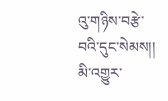འུ་གཉིས་བརྩེ་བའི་དུང་སེམས།། མི་འགྱུར་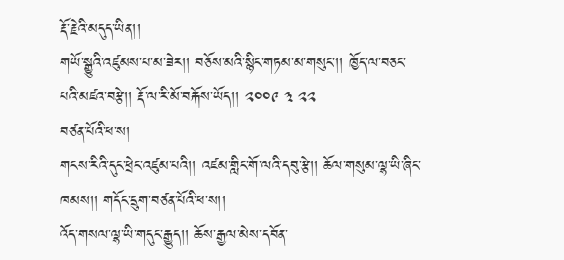རྡོ་རྗེའི་མདུད་ཡིན།།
གཡོ་སྒྱུའི་འཛུམས་པ་མ་ཟེར།། བཅོས་མའི་སྙིང་གཏམ་མ་གསུང་།། ཁྱོད་ལ་བཅང་པའི་མཛའ་བརྩེ།། རྡོ་ལ་རི་མོ་བརྐོས་ཡོད།། ༢༠༠༩ ༣ ༢༢
བཙན་པོའི་ཕ་ས།
གངས་རིའི་དུང་ཕྲེང་འཛུམ་པའི།། འཛམ་གླིང་གོ་ལའི་དབུ་རྩེ།། ཆོལ་གསུམ་ལྷ་ཡི་ཞིང་ཁམས།། གདོང་དྲུག་བཙན་པོའི་ཕ་ས།།
འོད་གསལ་ལྷ་ཡི་གདུང་རྒྱུད།། ཆོས་རྒྱལ་མེས་དབོན་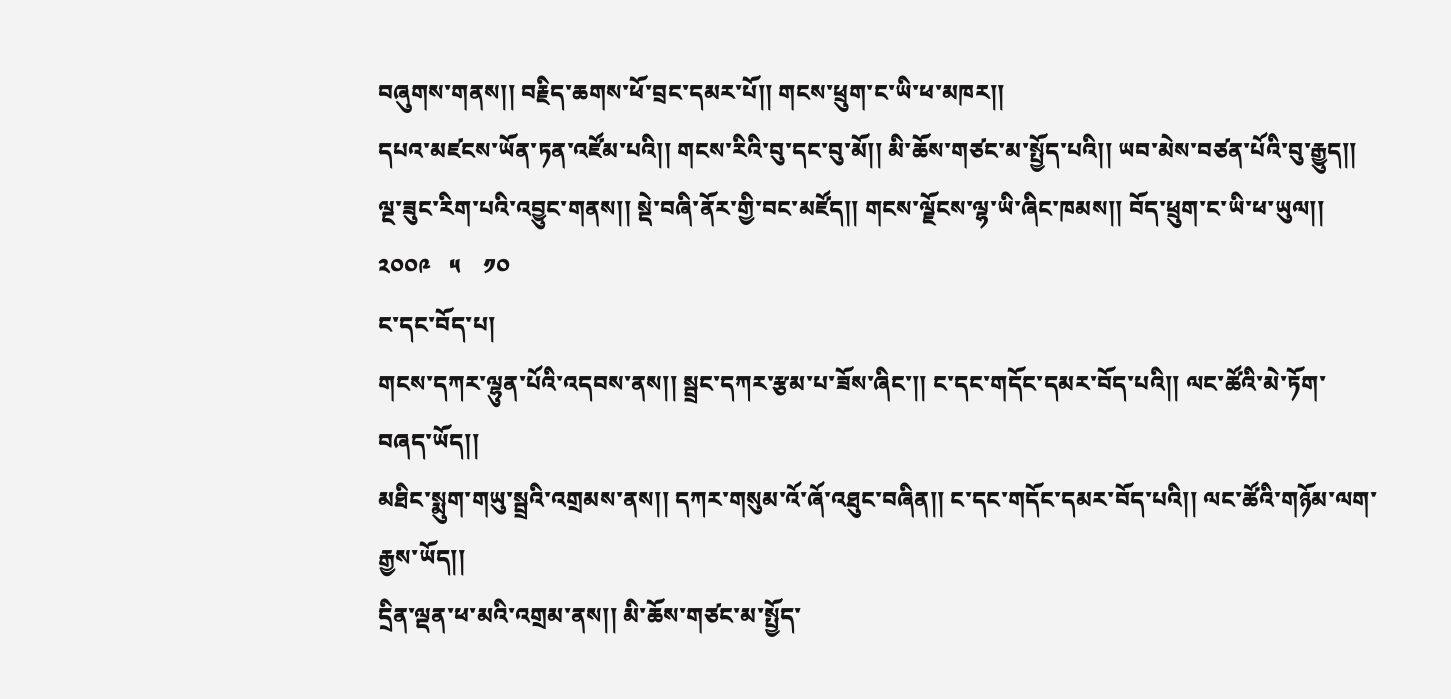བཞུགས་གནས།། བརྗིད་ཆགས་ཕོ་བྲང་དམར་པོ།། གངས་ཕྲུག་ང་ཡི་ཕ་མཁར།།
དཔའ་མཛངས་ཡོན་ཏན་འཛོམ་པའི།། གངས་རིའི་བུ་དང་བུ་མོ།། མི་ཆོས་གཙང་མ་སྤྱོད་པའི།། ཡབ་མེས་བཙན་པོའི་བུ་རྒྱུད།།
ལྔ་ཟུང་རིག་པའི་འབྱུང་གནས།། སྡེ་བཞི་ནོར་གྱི་བང་མཛོད།། གངས་ལྗོངས་ལྷ་ཡི་ཞིང་ཁམས།། བོད་ཕྲུག་ང་ཡི་ཕ་ཡུལ།།
༢༠༠༩   ༥    ༡༠
ང་དང་བོད་པ།
གངས་དཀར་ལྷུན་པོའི་འདབས་ནས།། སྦྲང་དཀར་རྩམ་པ་ཟོས་ཞིང་།། ང་དང་གདོང་དམར་བོད་པའི།། ལང་ཚོའི་མེ་ཏོག་བཞད་ཡོད།།
མཐིང་སྨུག་གཡུ་སྦྲའི་འགྲམས་ནས།། དཀར་གསུམ་འོ་ཞོ་འཐུང་བཞིན།། ང་དང་གདོང་དམར་བོད་པའི།། ལང་ཚོའི་གཉོམ་ལག་རྒྱས་ཡོད།།
དྲིན་ལྡན་ཕ་མའི་འགྲམ་ནས།། མི་ཆོས་གཙང་མ་སྤྱོད་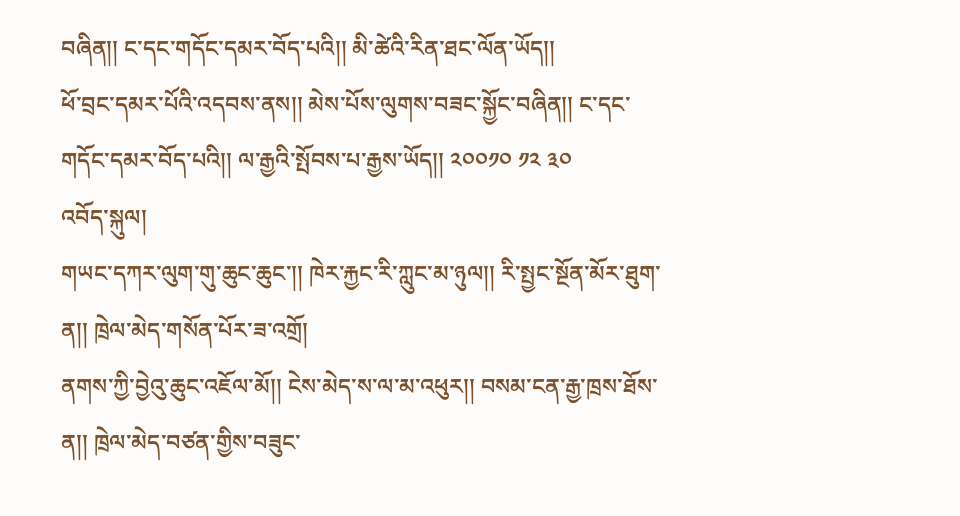བཞིན།། ང་དང་གདོང་དམར་བོད་པའི།། མི་ཚེའི་རིན་ཐང་ལོན་ཡོད།།
ཕོ་བྲང་དམར་པོའི་འདབས་ནས།། མེས་པོས་ལུགས་བཟང་སྐྱོང་བཞིན།། ང་དང་གདོང་དམར་བོད་པའི།། ལ་རྒྱའི་སྤོབས་པ་རྒྱས་ཡོད།། ༢༠༠༡༠ ༡༢ ༣༠
འབོད་སྐུལ།
གཡང་དཀར་ལུག་གུ་ཆུང་ཆུང་།། ཁེར་རྐྱང་རི་ཀླུང་མ་ཉུལ།། རི་སྤྱང་སྔོན་མོར་ཐུག་ན།། ཁྲེལ་མེད་གསོན་པོར་ཟ་འགྲོ།
ནགས་ཀྱི་བྱེའུ་ཆུང་འཇོལ་མོ།། ངེས་མེད་ས་ལ་མ་འཕུར།། བསམ་ངན་རྒྱ་ཁྲས་ཐོས་ན།། ཁྲེལ་མེད་བཙན་གྱིས་བཟུང་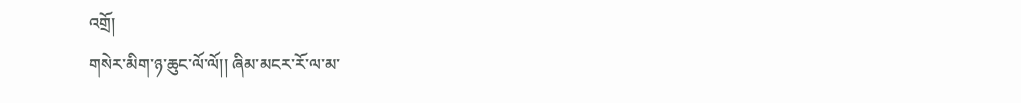འགྲོ།
གསེར་མིག་ཉ་ཆུང་ལོ་ལོ།། ཞིམ་མངར་རོ་ལ་མ་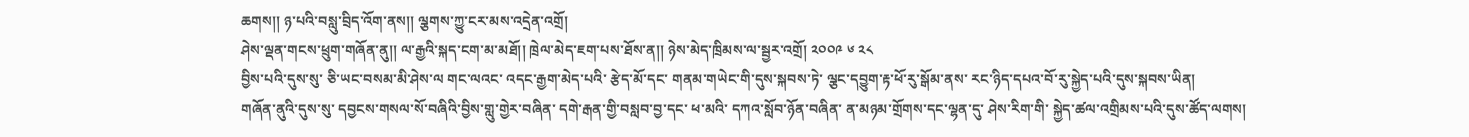ཆགས།། ཉ་པའི་བསླུ་བྲིད་འོག་ནས།། ལྕགས་ཀྱུ་ངར་མས་འདྲེན་འགྲོ།
ཤེས་ལྡན་གངས་ཕྲུག་གཞོན་ནུ།། ལ་རྒྱའི་སྐད་ངག་མ་མཐོ།། ཁྲེལ་མེད་ཇག་པས་ཐོས་ན།། ཉེས་མེད་ཁྲིམས་ལ་སྦྱར་འགྲོ། ༢༠༠༩ ༦ ༢༨
བྱིས་པའི་དུས་སུ་ ཅི་ཡང་བསམ་མི་ཤེས་ལ གང་ལའང་ འདང་རྒྱག་མེད་པའི་ རྩེད་མོ་དང་ གནམ་གཡེང་གི་དུས་སྐབས་ཏེ་ ལྕང་དབྱུག་རྟ་ཕོ་རུ་སྒོམ་ནས་ རང་ཉིད་དཔའ་བོ་རུ་སྐྱེད་པའི་དུས་སྐབས་ཡིན།
གཞོན་ནུའི་དུས་སུ་ དབྱངས་གསལ་སོ་བཞིའི་བྱིས་གླུ་གྱེར་བཞིན་ དགེ་རྒན་གྱི་བསླབ་བྱ་དང་ ཕ་མའི་ དཀའ་སློབ་ཉོན་བཞིན་ ན་མཉམ་གྲོགས་དང་ལྷན་དུ་ ཤེས་རིག་གི་ སྐྱེད་ཚལ་འགྲིམས་པའི་དུས་ཚོད་ལགས།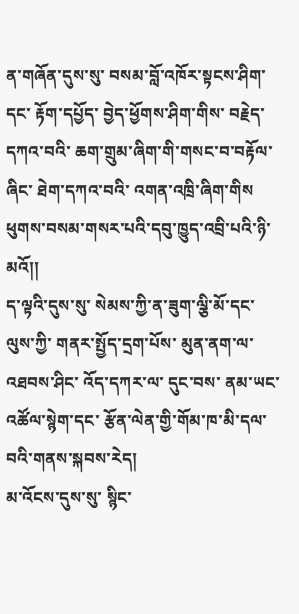ན་གཞོན་དུས་སུ་ བསམ་བློ་འཁོར་སྟངས་ཤིག་དང་ རྟོག་དཔྱོད་ བྱེད་ཕྱོགས་ཤིག་གིས་ བརྗེད་དཀའ་བའི་ ཆག་གྲུམ་ཞིག་གི་གསང་བ་བརྟོལ་ཞིང་ ཐེག་དཀའ་བའི་ འགན་འཁྲི་ཞིག་གིས ཕུགས་བསམ་གསར་པའི་དབུ་ཁྱུད་འབྲི་པའི་ཉི་མའོ།།
ད་ལྟའི་དུས་སུ་ སེམས་ཀྱི་ན་ཟུག་ལྕི་མོ་དང་ ལུས་ཀྱི་ གནར་སྤྱོད་དྲག་པོས་ མུན་ནག་ལ་འཐབས་ཤིང་ འོད་དཀར་ལ་ དུང་བས་ ནམ་ཡང་འཚོལ་སྙེག་དང་ རྩོན་ལེན་གྱི་གོམ་ཁ་མི་དལ་བའི་གནས་སྐབས་རེད།
མ་འོངས་དུས་སུ་ སྙིང་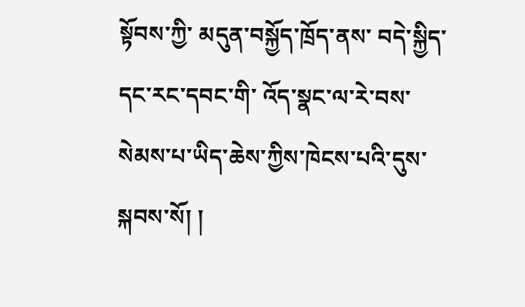སྟོབས་ཀྱི་ མདུན་བསྐྱོད་ཁྲོད་ནས་ བདེ་སྐྱིད་དང་རང་དབང་གི་ འོད་སྣང་ལ་རེ་བས་ སེམས་པ་ཡིད་ཆེས་ཀྱིས་ཁེངས་པའི་དུས་སྐབས་སོ། །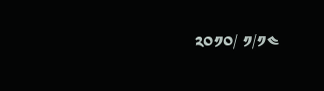༢༠༡༠/ ༡/༡༤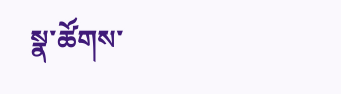སྣ་ཚོགས་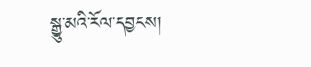སྒྱུ་མའི་རོལ་དབྱངས།